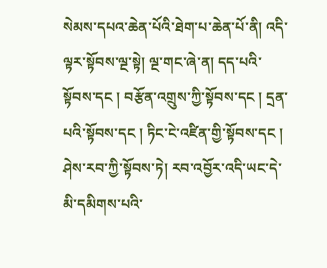སེམས་དཔའ་ཆེན་པོའི་ཐེག་པ་ཆེན་པོ་ནི། འདི་ལྟར་སྟོབས་ལྔ་སྟེ། ལྔ་གང་ཞེ་ན། དད་པའི་སྟོབས་དང ། བརྩོན་འགྲུས་ཀྱི་སྟོབས་དང ། དྲན་པའི་སྟོབས་དང ། ཏིང་ངེ་འཛིན་གྱི་སྟོབས་དང ། ཤེས་རབ་ཀྱི་སྟོབས་ཏེ། རབ་འབྱོར་འདི་ཡང་དེ་མི་དམིགས་པའི་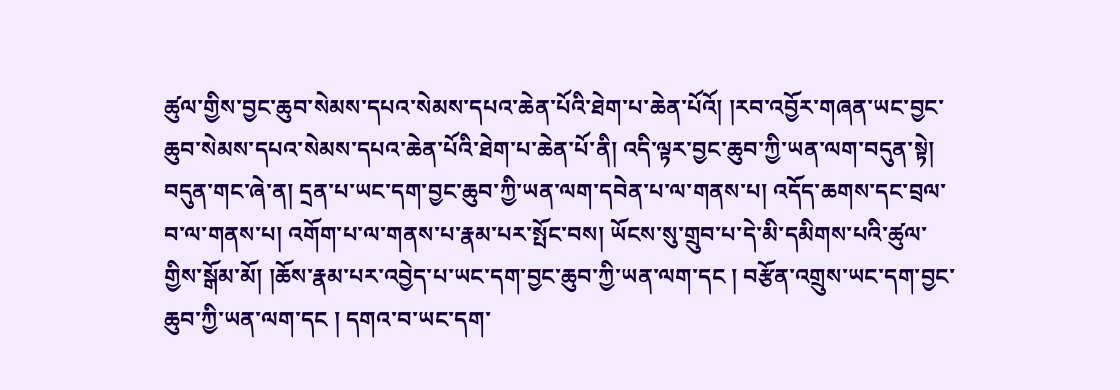ཚུལ་གྱིས་བྱང་ཆུབ་སེམས་དཔའ་སེམས་དཔའ་ཆེན་པོའི་ཐེག་པ་ཆེན་པོའོ། །རབ་འབྱོར་གཞན་ཡང་བྱང་ཆུབ་སེམས་དཔའ་སེམས་དཔའ་ཆེན་པོའི་ཐེག་པ་ཆེན་པོ་ནི། འདི་ལྟར་བྱང་ཆུབ་ཀྱི་ཡན་ལག་བདུན་སྟེ། བདུན་གང་ཞེ་ན། དྲན་པ་ཡང་དག་བྱང་ཆུབ་ཀྱི་ཡན་ལག་དབེན་པ་ལ་གནས་པ། འདོད་ཆགས་དང་བྲལ་བ་ལ་གནས་པ། འགོག་པ་ལ་གནས་པ་རྣམ་པར་སྤོང་བས། ཡོངས་སུ་གྲུབ་པ་དེ་མི་དམིགས་པའི་ཚུལ་གྱིས་སྒོམ་མོ། །ཆོས་རྣམ་པར་འབྱེད་པ་ཡང་དག་བྱང་ཆུབ་ཀྱི་ཡན་ལག་དང ། བརྩོན་འགྲུས་ཡང་དག་བྱང་ཆུབ་ཀྱི་ཡན་ལག་དང ། དགའ་བ་ཡང་དག་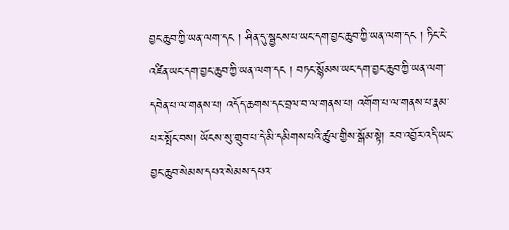བྱང་ཆུབ་ཀྱི་ཡན་ལག་དང ། ཤིན་དུ་སྦྱངས་པ་ཡང་དག་བྱང་ཆུབ་ཀྱི་ཡན་ལག་དང ། ཏིང་ངེ་འཛིན་ཡང་དག་བྱང་ཆུབ་ཀྱི་ཡན་ལག་དང ། བཏང་སྙོམས་ཡང་དག་བྱང་ཆུབ་ཀྱི་ཡན་ལག་དབེན་པ་ལ་གནས་པ། འདོད་ཆགས་དང་བྲལ་བ་ལ་གནས་པ། འགོག་པ་ལ་གནས་པ་རྣམ་པར་སྤོང་བས། ཡོངས་སུ་གྲུབ་པ་དེ་མི་དམིགས་པའི་ཚུལ་གྱིས་སྒོམ་སྟེ། རབ་འབྱོར་འདི་ཡང་བྱང་ཆུབ་སེམས་དཔའ་སེམས་དཔའ་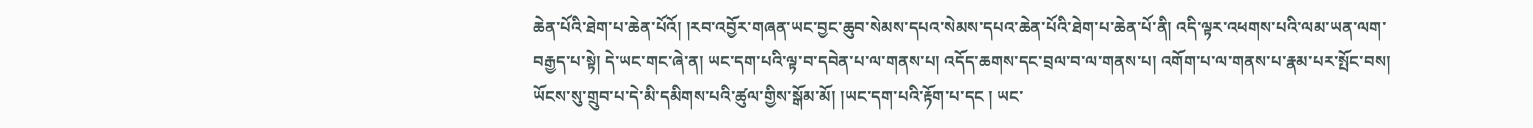ཆེན་པོའི་ཐེག་པ་ཆེན་པོའོ། །རབ་འབྱོར་གཞན་ཡང་བྱང་ཆུབ་སེམས་དཔའ་སེམས་དཔའ་ཆེན་པོའི་ཐེག་པ་ཆེན་པོ་ནི། འདི་ལྟར་འཕགས་པའི་ལམ་ཡན་ལག་བརྒྱད་པ་སྟེ། དེ་ཡང་གང་ཞེ་ན། ཡང་དག་པའི་ལྟ་བ་དབེན་པ་ལ་གནས་པ། འདོད་ཆགས་དང་བྲལ་བ་ལ་གནས་པ། འགོག་པ་ལ་གནས་པ་རྣམ་པར་སྤོང་བས། ཡོངས་སུ་གྲུབ་པ་དེ་མི་དམིགས་པའི་ཚུལ་གྱིས་སྒོམ་མོ། །ཡང་དག་པའི་རྟོག་པ་དང ། ཡང་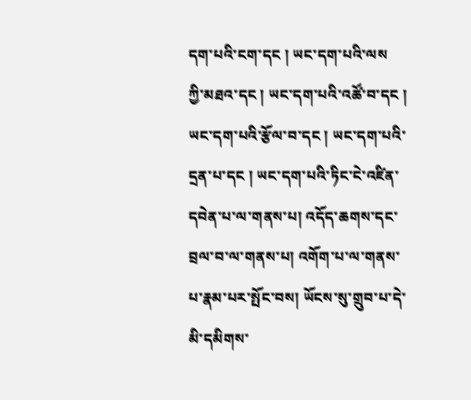དག་པའི་ངག་དང ། ཡང་དག་པའི་ལས
ཀྱི་མཐའ་དང ། ཡང་དག་པའི་འཚོ་བ་དང ། ཡང་དག་པའི་རྩོལ་བ་དང ། ཡང་དག་པའི་དྲན་པ་དང ། ཡང་དག་པའི་ཏིང་ངེ་འཛིན་དབེན་པ་ལ་གནས་པ། འདོད་ཆགས་དང་བྲལ་བ་ལ་གནས་པ། འགོག་པ་ལ་གནས་པ་རྣམ་པར་སྤོང་བས། ཡོངས་སུ་གྲུབ་པ་དེ་མི་དམིགས་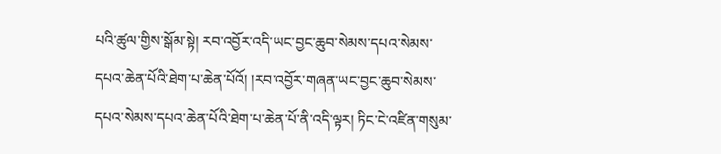པའི་ཚུལ་གྱིས་སྒོམ་སྟེ། རབ་འབྱོར་འདི་ཡང་བྱང་ཆུབ་སེམས་དཔའ་སེམས་དཔའ་ཆེན་པོའི་ཐེག་པ་ཆེན་པོའོ། །རབ་འབྱོར་གཞན་ཡང་བྱང་ཆུབ་སེམས་དཔའ་སེམས་དཔའ་ཆེན་པོའི་ཐེག་པ་ཆེན་པོ་ནི་འདི་ལྟར། ཏིང་ངེ་འཛིན་གསུམ་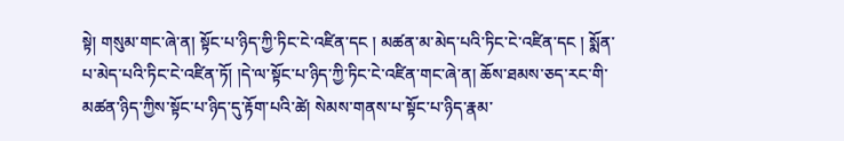སྟེ། གསུམ་གང་ཞེ་ན། སྟོང་པ་ཉིད་ཀྱི་ཏིང་ངེ་འཛིན་དང ། མཚན་མ་མེད་པའི་ཏིང་ངེ་འཛིན་དང ། སྨོན་པ་མེད་པའི་ཏིང་ངེ་འཛིན་ཏོ། །དེ་ལ་སྟོང་པ་ཉིད་ཀྱི་ཏིང་ངེ་འཛིན་གང་ཞེ་ན། ཆོས་ཐམས་ཅད་རང་གི་མཚན་ཉིད་ཀྱིས་སྟོང་པ་ཉིད་དུ་རྟོག་པའི་ཚེ། སེམས་གནས་པ་སྟོང་པ་ཉིད་རྣམ་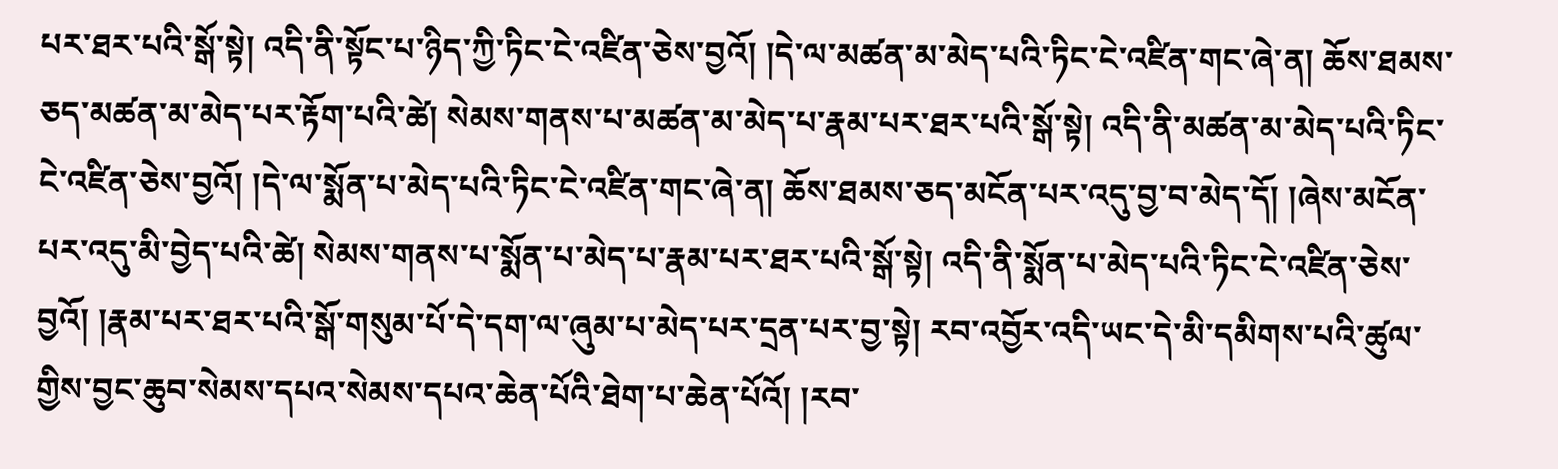པར་ཐར་པའི་སྒོ་སྟེ། འདི་ནི་སྟོང་པ་ཉིད་ཀྱི་ཏིང་ངེ་འཛིན་ཅེས་བྱའོ། །དེ་ལ་མཚན་མ་མེད་པའི་ཏིང་ངེ་འཛིན་གང་ཞེ་ན། ཆོས་ཐམས་ཅད་མཚན་མ་མེད་པར་རྟོག་པའི་ཚེ། སེམས་གནས་པ་མཚན་མ་མེད་པ་རྣམ་པར་ཐར་པའི་སྒོ་སྟེ། འདི་ནི་མཚན་མ་མེད་པའི་ཏིང་ངེ་འཛིན་ཅེས་བྱའོ། །དེ་ལ་སྨོན་པ་མེད་པའི་ཏིང་ངེ་འཛིན་གང་ཞེ་ན། ཆོས་ཐམས་ཅད་མངོན་པར་འདུ་བྱ་བ་མེད་དོ། །ཞེས་མངོན་པར་འདུ་མི་བྱེད་པའི་ཚེ། སེམས་གནས་པ་སྨོན་པ་མེད་པ་རྣམ་པར་ཐར་པའི་སྒོ་སྟེ། འདི་ནི་སྨོན་པ་མེད་པའི་ཏིང་ངེ་འཛིན་ཅེས་བྱའོ། །རྣམ་པར་ཐར་པའི་སྒོ་གསུམ་པོ་དེ་དག་ལ་ཞུམ་པ་མེད་པར་དྲན་པར་བྱ་སྟེ། རབ་འབྱོར་འདི་ཡང་དེ་མི་དམིགས་པའི་ཚུལ་གྱིས་བྱང་ཆུབ་སེམས་དཔའ་སེམས་དཔའ་ཆེན་པོའི་ཐེག་པ་ཆེན་པོའོ། །རབ་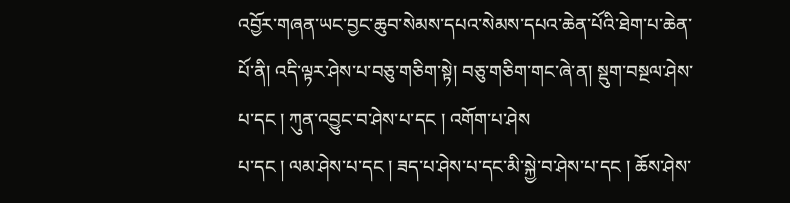འབྱོར་གཞན་ཡང་བྱང་ཆུབ་སེམས་དཔའ་སེམས་དཔའ་ཆེན་པོའི་ཐེག་པ་ཆེན་པོ་ནི། འདི་ལྟར་ཤེས་པ་བཅུ་གཅིག་སྟེ། བཅུ་གཅིག་གང་ཞེ་ན། སྡུག་བསྔལ་ཤེས་པ་དང ། ཀུན་འབྱུང་བ་ཤེས་པ་དང ། འགོག་པ་ཤེས
པ་དང ། ལམ་ཤེས་པ་དང ། ཟད་པ་ཤེས་པ་དང་མི་སྐྱེ་བ་ཤེས་པ་དང ། ཆོས་ཤེས་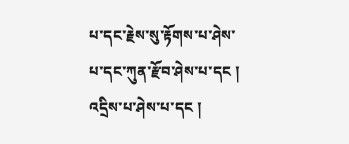པ་དང་རྗེས་སུ་རྟོགས་པ་ཤེས་པ་དང་ཀུན་རྫོབ་ཤེས་པ་དང ། འདྲིས་པ་ཤེས་པ་དང །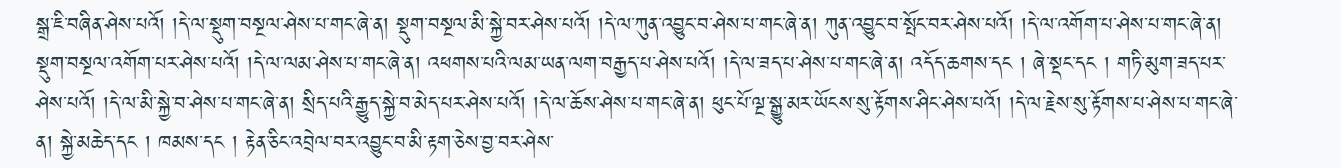སྒྲ་ཇི་བཞིན་ཤེས་པའོ། །དེ་ལ་སྡུག་བསྔལ་ཤེས་པ་གང་ཞེ་ན། སྡུག་བསྔལ་མི་སྐྱེ་བར་ཤེས་པའོ། །དེ་ལ་ཀུན་འབྱུང་བ་ཤེས་པ་གང་ཞེ་ན། ཀུན་འབྱུང་བ་སྤོང་བར་ཤེས་པའོ། །དེ་ལ་འགོག་པ་ཤེས་པ་གང་ཞེ་ན། སྡུག་བསྔལ་འགོག་པར་ཤེས་པའོ། །དེ་ལ་ལམ་ཤེས་པ་གང་ཞེ་ན། འཕགས་པའི་ལམ་ཡན་ལག་བརྒྱད་པ་ཤེས་པའོ། །དེ་ལ་ཟད་པ་ཤེས་པ་གང་ཞེ་ན། འདོད་ཆགས་དང ། ཞེ་སྡང་དང ། གཏི་མུག་ཟད་པར་ཤེས་པའོ། །དེ་ལ་མི་སྐྱེ་བ་ཤེས་པ་གང་ཞེ་ན། སྲིད་པའི་རྒྱུད་སྐྱེ་བ་མེད་པར་ཤེས་པའོ། །དེ་ལ་ཆོས་ཤེས་པ་གང་ཞེ་ན། ཕུང་པོ་ལྔ་སྒྱུ་མར་ཡོངས་སུ་རྟོགས་ཤིང་ཤེས་པའོ། །དེ་ལ་རྗེས་སུ་རྟོགས་པ་ཤེས་པ་གང་ཞེ་ན། སྐྱེ་མཆེད་དང ། ཁམས་དང ། རྟེན་ཅིང་འབྲེལ་བར་འབྱུང་བ་མི་རྟག་ཅེས་བྱ་བར་ཤེས་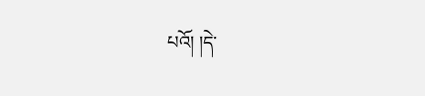པའོ། །དེ་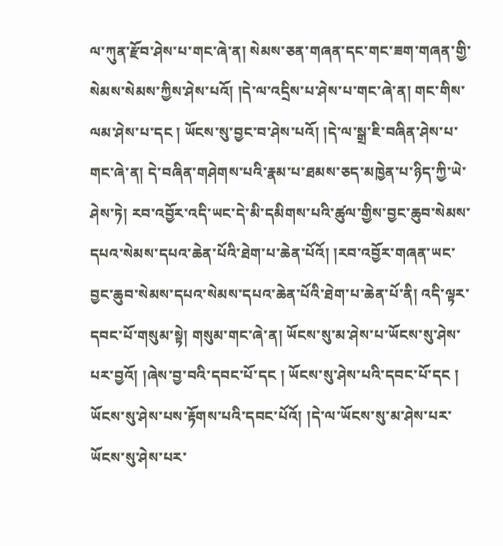ལ་ཀུན་རྫོབ་ཤེས་པ་གང་ཞེ་ན། སེམས་ཅན་གཞན་དང་གང་ཟག་གཞན་གྱི་སེམས་སེམས་ཀྱིས་ཤེས་པའོ། །དེ་ལ་འདྲིས་པ་ཤེས་པ་གང་ཞེ་ན། གང་གིས་ལམ་ཤེས་པ་དང ། ཡོངས་སུ་བྱང་བ་ཤེས་པའོ། །དེ་ལ་སྒྲ་ཇི་བཞིན་ཤེས་པ་གང་ཞེ་ན། དེ་བཞིན་གཤེགས་པའི་རྣམ་པ་ཐམས་ཅད་མཁྱེན་པ་ཉིད་ཀྱི་ཡེ་ཤེས་ཏེ། རབ་འབྱོར་འདི་ཡང་དེ་མི་དམིགས་པའི་ཚུལ་གྱིས་བྱང་ཆུབ་སེམས་དཔའ་སེམས་དཔའ་ཆེན་པོའི་ཐེག་པ་ཆེན་པོའོ། །རབ་འབྱོར་གཞན་ཡང་བྱང་ཆུབ་སེམས་དཔའ་སེམས་དཔའ་ཆེན་པོའི་ཐེག་པ་ཆེན་པོ་ནི། འདི་ལྟར་དབང་པོ་གསུམ་སྟེ། གསུམ་གང་ཞེ་ན། ཡོངས་སུ་མ་ཤེས་པ་ཡོངས་སུ་ཤེས་པར་བྱའོ། །ཞེས་བྱ་བའི་དབང་པོ་དང ། ཡོངས་སུ་ཤེས་པའི་དབང་པོ་དང ། ཡོངས་སུ་ཤེས་པས་རྟོགས་པའི་དབང་པོའོ། །དེ་ལ་ཡོངས་སུ་མ་ཤེས་པར་ཡོངས་སུ་ཤེས་པར་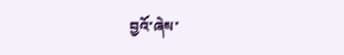བྱའོ་ཞེས་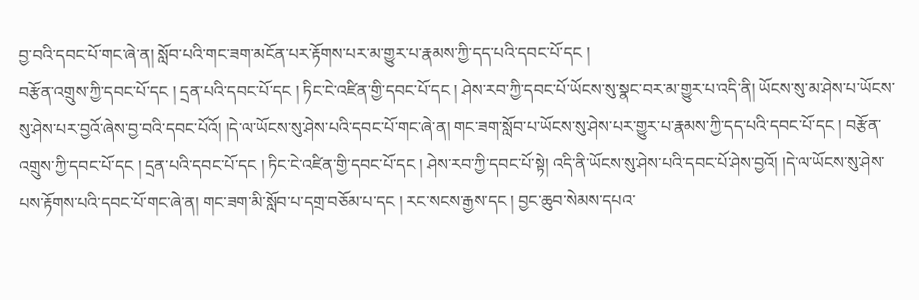བྱ་བའི་དབང་པོ་གང་ཞེ་ན། སློབ་པའི་གང་ཟག་མངོན་པར་རྟོགས་པར་མ་གྱུར་པ་རྣམས་ཀྱི་དད་པའི་དབང་པོ་དང །
བརྩོན་འགྲུས་ཀྱི་དབང་པོ་དང ། དྲན་པའི་དབང་པོ་དང ། ཏིང་ངེ་འཛིན་གྱི་དབང་པོ་དང ། ཤེས་རབ་ཀྱི་དབང་པོ་ཡོངས་སུ་སྣང་བར་མ་གྱུར་པ་འདི་ནི། ཡོངས་སུ་མ་ཤེས་པ་ཡོངས་སུ་ཤེས་པར་བྱའོ་ཞེས་བྱ་བའི་དབང་པོའོ། །དེ་ལ་ཡོངས་སུ་ཤེས་པའི་དབང་པོ་གང་ཞེ་ན། གང་ཟག་སློབ་པ་ཡོངས་སུ་ཤེས་པར་གྱུར་པ་རྣམས་ཀྱི་དད་པའི་དབང་པོ་དང ། བརྩོན་འགྲུས་ཀྱི་དབང་པོ་དང ། དྲན་པའི་དབང་པོ་དང ། ཏིང་ངེ་འཛིན་གྱི་དབང་པོ་དང ། ཤེས་རབ་ཀྱི་དབང་པོ་སྟེ། འདི་ནི་ཡོངས་སུ་ཤེས་པའི་དབང་པོ་ཤེས་བྱའོ། །དེ་ལ་ཡོངས་སུ་ཤེས་པས་རྟོགས་པའི་དབང་པོ་གང་ཞེ་ན། གང་ཟག་མི་སློབ་པ་དགྲ་བཅོམ་པ་དང ། རང་སངས་རྒྱས་དང ། བྱང་ཆུབ་སེམས་དཔའ་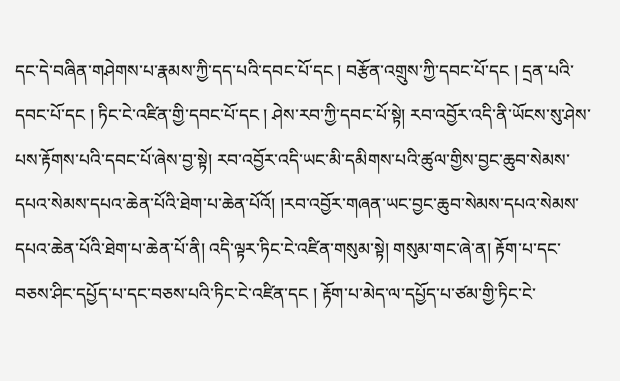དང་དེ་བཞིན་གཤེགས་པ་རྣམས་ཀྱི་དད་པའི་དབང་པོ་དང ། བརྩོན་འགྲུས་ཀྱི་དབང་པོ་དང ། དྲན་པའི་དབང་པོ་དང ། ཏིང་ངེ་འཛིན་གྱི་དབང་པོ་དང ། ཤེས་རབ་ཀྱི་དབང་པོ་སྟེ། རབ་འབྱོར་འདི་ནི་ཡོངས་སུ་ཤེས་པས་རྟོགས་པའི་དབང་པོ་ཞེས་བྱ་སྟེ། རབ་འབྱོར་འདི་ཡང་མི་དམིགས་པའི་ཚུལ་གྱིས་བྱང་ཆུབ་སེམས་དཔའ་སེམས་དཔའ་ཆེན་པོའི་ཐེག་པ་ཆེན་པོའོ། །རབ་འབྱོར་གཞན་ཡང་བྱང་ཆུབ་སེམས་དཔའ་སེམས་དཔའ་ཆེན་པོའི་ཐེག་པ་ཆེན་པོ་ནི། འདི་ལྟར་ཏིང་ངེ་འཛིན་གསུམ་སྟེ། གསུམ་གང་ཞེ་ན། རྟོག་པ་དང་བཅས་ཤིང་དཔྱོད་པ་དང་བཅས་པའི་ཏིང་ངེ་འཛིན་དང ། རྟོག་པ་མེད་ལ་དཔྱོད་པ་ཙམ་གྱི་ཏིང་ངེ་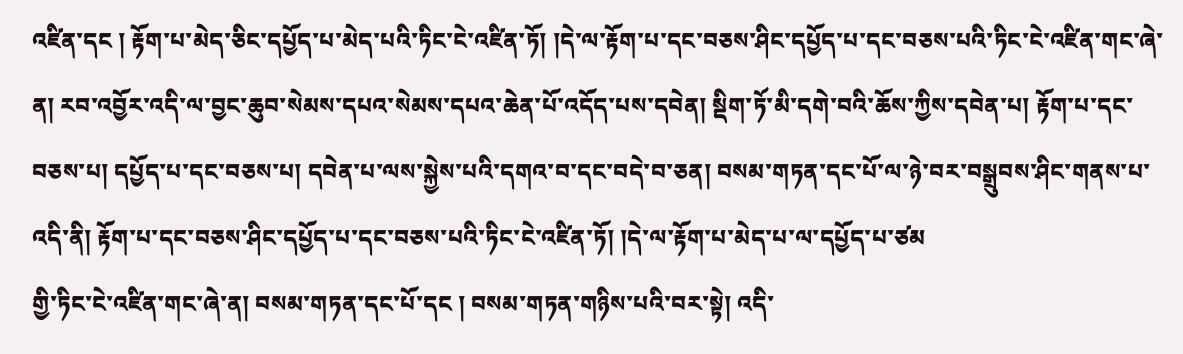འཛིན་དང ། རྟོག་པ་མེད་ཅིང་དཔྱོད་པ་མེད་པའི་ཏིང་ངེ་འཛིན་ཏོ། །དེ་ལ་རྟོག་པ་དང་བཅས་ཤིང་དཔྱོད་པ་དང་བཅས་པའི་ཏིང་ངེ་འཛིན་གང་ཞེ་ན། རབ་འབྱོར་འདི་ལ་བྱང་ཆུབ་སེམས་དཔའ་སེམས་དཔའ་ཆེན་པོ་འདོད་པས་དབེན། སྡིག་ཏོ་མི་དགེ་བའི་ཆོས་ཀྱིས་དབེན་པ། རྟོག་པ་དང་བཅས་པ། དཔྱོད་པ་དང་བཅས་པ། དབེན་པ་ལས་སྐྱེས་པའི་དགའ་བ་དང་བདེ་བ་ཅན། བསམ་གཏན་དང་པོ་ལ་ཉེ་བར་བསྒྲུབས་ཤིང་གནས་པ་འདི་ནི། རྟོག་པ་དང་བཅས་ཤིང་དཔྱོད་པ་དང་བཅས་པའི་ཏིང་ངེ་འཛིན་ཏོ། །དེ་ལ་རྟོག་པ་མེད་པ་ལ་དཔྱོད་པ་ཙམ
གྱི་ཏིང་ངེ་འཛིན་གང་ཞེ་ན། བསམ་གཏན་དང་པོ་དང ། བསམ་གཏན་གཉིས་པའི་བར་སྟེ། འདི་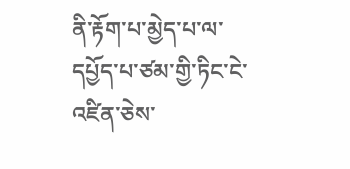ནི་རྟོག་པ་མྱེད་པ་ལ་དཔྱོད་པ་ཙམ་གྱི་ཏིང་ངེ་འཛིན་ཅེས་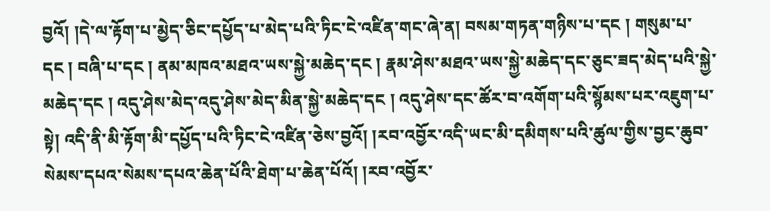བྱའོ། །དེ་ལ་རྟོག་པ་མྱེད་ཅིང་དཔྱོད་པ་མེད་པའི་ཏིང་ངེ་འཛིན་གང་ཞེ་ན། བསམ་གཏན་གཉིས་པ་དང ། གསུམ་པ་དང ། བཞི་པ་དང ། ནམ་མཁའ་མཐའ་ཡས་སྐྱེ་མཆེད་དང ། རྣམ་ཤེས་མཐའ་ཡས་སྐྱེ་མཆེད་དང་ཅུང་ཟད་མེད་པའི་སྐྱེ་མཆེད་དང ། འདུ་ཤེས་མེད་འདུ་ཤེས་མེད་མིན་སྐྱེ་མཆེད་དང ། འདུ་ཤེས་དང་ཚོར་བ་འགོག་པའི་སྙོམས་པར་འཇུག་པ་སྟེ། འདི་ནི་མི་རྟོག་མི་དཔྱོད་པའི་ཏིང་ངེ་འཛིན་ཅེས་བྱའོ། །རབ་འབྱོར་འདི་ཡང་མི་དམིགས་པའི་ཚུལ་གྱིས་བྱང་ཆུབ་སེམས་དཔའ་སེམས་དཔའ་ཆེན་པོའི་ཐེག་པ་ཆེན་པོའོ། །རབ་འབྱོར་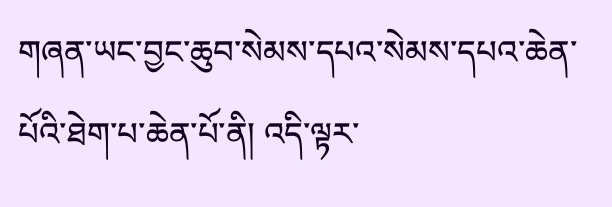གཞན་ཡང་བྱང་ཆུབ་སེམས་དཔའ་སེམས་དཔའ་ཆེན་པོའི་ཐེག་པ་ཆེན་པོ་ནི། འདི་ལྟར་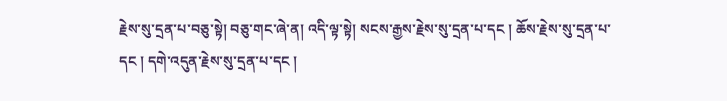རྗེས་སུ་དྲན་པ་བཅུ་སྟེ། བཅུ་གང་ཞེ་ན། འདི་ལྟ་སྟེ། སངས་རྒྱས་རྗེས་སུ་དྲན་པ་དང ། ཆོས་རྗེས་སུ་དྲན་པ་དང ། དགེ་འདུན་རྗེས་སུ་དྲན་པ་དང །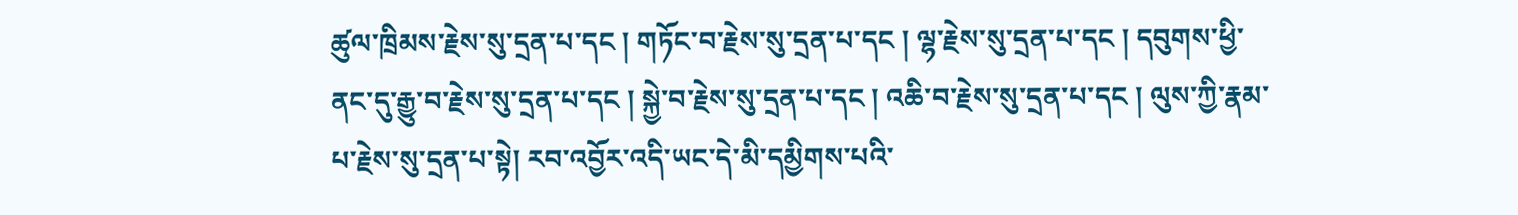ཚུལ་ཁྲིམས་རྗེས་སུ་དྲན་པ་དང ། གཏོང་བ་རྗེས་སུ་དྲན་པ་དང ། ལྷ་རྗེས་སུ་དྲན་པ་དང ། དབུགས་ཕྱི་ནང་དུ་རྒྱུ་བ་རྗེས་སུ་དྲན་པ་དང ། སྐྱེ་བ་རྗེས་སུ་དྲན་པ་དང ། འཆི་བ་རྗེས་སུ་དྲན་པ་དང ། ལུས་ཀྱི་རྣམ་པ་རྗེས་སུ་དྲན་པ་སྟེ། རབ་འབྱོར་འདི་ཡང་དེ་མི་དམྱིགས་པའི་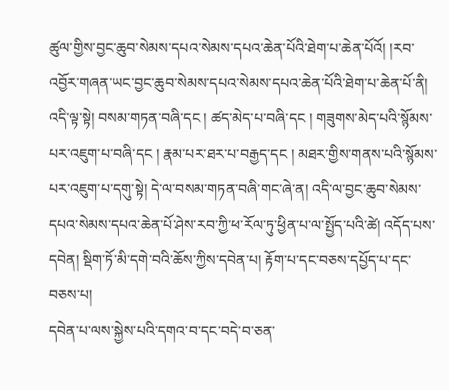ཚུལ་གྱིས་བྱང་ཆུབ་སེམས་དཔའ་སེམས་དཔའ་ཆེན་པོའི་ཐེག་པ་ཆེན་པོའོ། །རབ་འབྱོར་གཞན་ཡང་བྱང་ཆུབ་སེམས་དཔའ་སེམས་དཔའ་ཆེན་པོའི་ཐེག་པ་ཆེན་པོ་ནི། འདི་ལྟ་སྟེ། བསམ་གཏན་བཞི་དང ། ཚད་མེད་པ་བཞི་དང ། གཟུགས་མེད་པའི་སྙོམས་པར་འཇུག་པ་བཞི་དང ། རྣམ་པར་ཐར་པ་བརྒྱད་དང ། མཐར་གྱིས་གནས་པའི་སྙོམས་པར་འཇུག་པ་དགུ་སྟེ། དེ་ལ་བསམ་གཏན་བཞི་གང་ཞེ་ན། འདི་ལ་བྱང་ཆུབ་སེམས་དཔའ་སེམས་དཔའ་ཆེན་པོ་ཤེས་རབ་ཀྱི་ཕ་རོལ་ཏུ་ཕྱིན་པ་ལ་སྤྱོད་པའི་ཚེ། འདོད་པས་དབེན། སྡིག་ཏོ་མི་དགེ་བའི་ཆོས་ཀྱིས་དབེན་པ། རྟོག་པ་དང་བཅས་དཔྱོད་པ་དང་བཅས་པ།
དབེན་པ་ལས་སྐྱེས་པའི་དགའ་བ་དང་བདེ་བ་ཅན་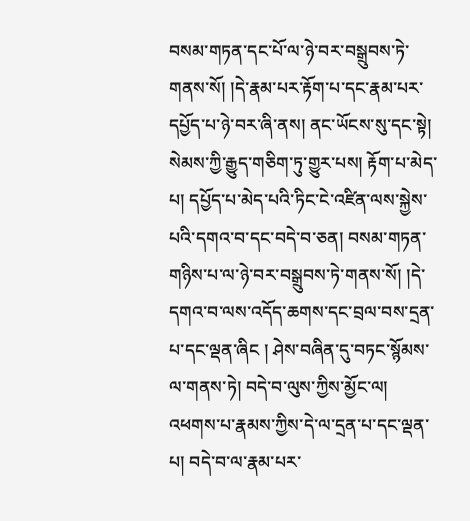བསམ་གཏན་དང་པོ་ལ་ཉེ་བར་བསྒྲུབས་ཏེ་གནས་སོ། །དེ་རྣམ་པར་རྟོག་པ་དང་རྣམ་པར་དཔྱོད་པ་ཉེ་བར་ཞི་ནས། ནང་ཡོངས་སུ་དང་སྟེ། སེམས་ཀྱི་རྒྱུད་གཅིག་ཏུ་གྱུར་པས། རྟོག་པ་མེད་པ། དཔྱོད་པ་མེད་པའི་ཏིང་ངེ་འཛིན་ལས་སྐྱེས་པའི་དགའ་བ་དང་བདེ་བ་ཅན། བསམ་གཏན་གཉིས་པ་ལ་ཉེ་བར་བསྒྲུབས་ཏེ་གནས་སོ། །དེ་དགའ་བ་ལས་འདོད་ཆགས་དང་བྲལ་བས་དྲན་པ་དང་ལྡན་ཞིང ། ཤེས་བཞིན་དུ་བཏང་སྙོམས་ལ་གནས་ཏེ། བདེ་བ་ལུས་ཀྱིས་མྱོང་ལ། འཕགས་པ་རྣམས་ཀྱིས་དེ་ལ་དྲན་པ་དང་ལྡན་པ། བདེ་བ་ལ་རྣམ་པར་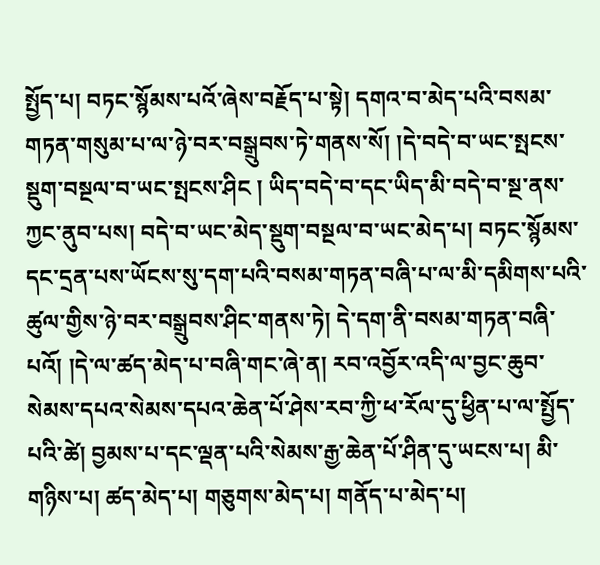སྤྱོད་པ། བཏང་སྙོམས་པའོ་ཞེས་བརྗོད་པ་སྟེ། དགའ་བ་མེད་པའི་བསམ་གཏན་གསུམ་པ་ལ་ཉེ་བར་བསྒྲུབས་ཏེ་གནས་སོ། །དེ་བདེ་བ་ཡང་སྤངས་སྡུག་བསྔལ་བ་ཡང་སྤངས་ཤིང ། ཡིད་བདེ་བ་དང་ཡིད་མི་བདེ་བ་སྔ་ནས་ཀྱང་ནུབ་པས། བདེ་བ་ཡང་མེད་སྡུག་བསྔལ་བ་ཡང་མེད་པ། བཏང་སྙོམས་དང་དྲན་པས་ཡོངས་སུ་དག་པའི་བསམ་གཏན་བཞི་པ་ལ་མི་དམིགས་པའི་ཚུལ་གྱིས་ཉེ་བར་བསྒྲུབས་ཤིང་གནས་ཏེ། དེ་དག་ནི་བསམ་གཏན་བཞི་པའོ། །དེ་ལ་ཚད་མེད་པ་བཞི་གང་ཞེ་ན། རབ་འབྱོར་འདི་ལ་བྱང་ཆུབ་སེམས་དཔའ་སེམས་དཔའ་ཆེན་པོ་ཤེས་རབ་ཀྱི་ཕ་རོལ་དུ་ཕྱིན་པ་ལ་སྤྱོད་པའི་ཚེ། བྱམས་པ་དང་ལྡན་པའི་སེམས་རྒྱ་ཆེན་པོ་ཤིན་དུ་ཡངས་པ། མི་གཉིས་པ། ཚད་མེད་པ། གཅུགས་མེད་པ། གནོད་པ་མེད་པ།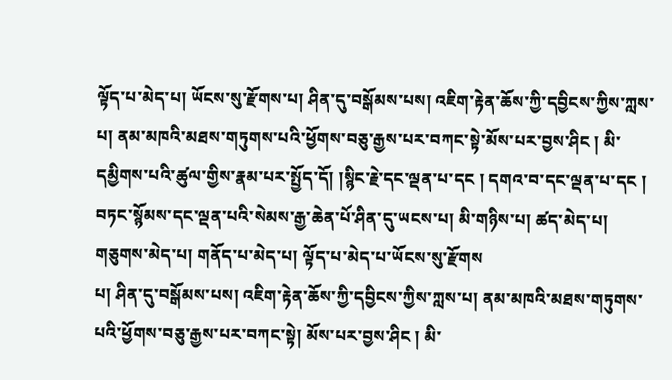ལྟོད་པ་མེད་པ། ཡོངས་སུ་རྫོགས་པ། ཤིན་དུ་བསྒོམས་པས། འཇིག་རྟེན་ཆོས་ཀྱི་དབྱིངས་ཀྱིས་ཀླས་པ། ནམ་མཁའི་མཐས་གཏུགས་པའི་ཕྱོགས་བཅུ་རྒྱས་པར་བཀང་སྟེ་མོས་པར་བྱས་ཤིང ། མི་དམྱིགས་པའི་ཚུལ་གྱིས་རྣམ་པར་སྤྱོད་དོ། །སྙིང་རྗེ་དང་ལྡན་པ་དང ། དགའ་བ་དང་ལྡན་པ་དང ། བཏང་སྙོམས་དང་ལྡན་པའི་སེམས་རྒྱ་ཆེན་པོ་ཤིན་དུ་ཡངས་པ། མི་གཉིས་པ། ཚད་མེད་པ། གཅུགས་མེད་པ། གནོད་པ་མེད་པ། ལྟོད་པ་མེད་པ་ཡོངས་སུ་རྫོགས
པ། ཤིན་དུ་བསྒོམས་པས། འཇིག་རྟེན་ཆོས་ཀྱི་དབྱིངས་ཀྱིས་ཀླས་པ། ནམ་མཁའི་མཐས་གཏུགས་པའི་ཕྱོགས་བཅུ་རྒྱས་པར་བཀང་སྟེ། མོས་པར་བྱས་ཤིང ། མི་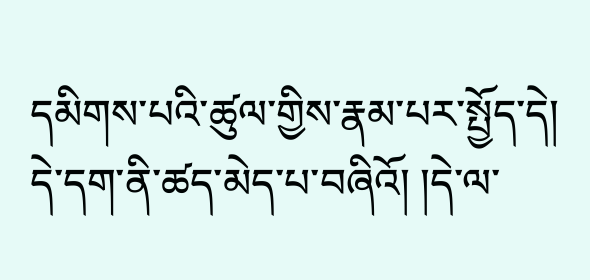དམིགས་པའི་ཚུལ་གྱིས་རྣམ་པར་སྤྱོད་དེ། དེ་དག་ནི་ཚད་མེད་པ་བཞིའོ། །དེ་ལ་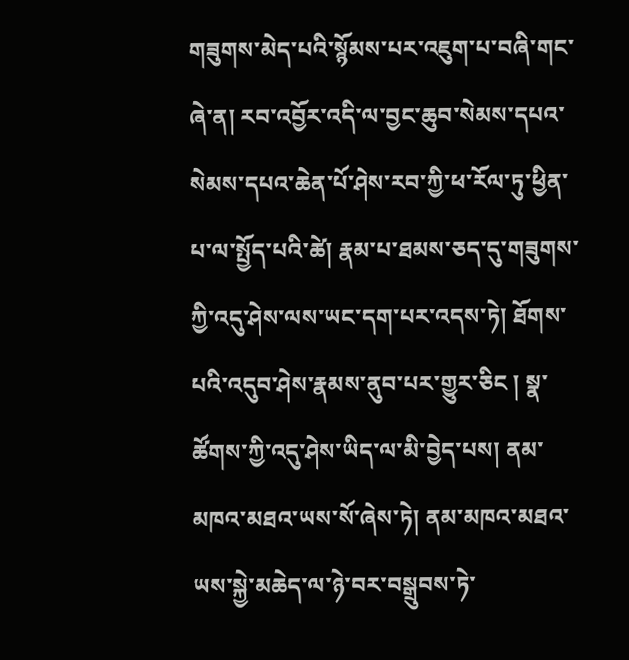གཟུགས་མེད་པའི་སྙོམས་པར་འཇུག་པ་བཞི་གང་ཞེ་ན། རབ་འབྱོར་འདི་ལ་བྱང་ཆུབ་སེམས་དཔའ་སེམས་དཔའ་ཆེན་པོ་ཤེས་རབ་ཀྱི་ཕ་རོལ་ཏུ་ཕྱིན་པ་ལ་སྤྱོད་པའི་ཚེ། རྣམ་པ་ཐམས་ཅད་དུ་གཟུགས་ཀྱི་འདུ་ཤེས་ལས་ཡང་དག་པར་འདས་ཏེ། ཐོགས་པའི་འདུབ་ཤེས་རྣམས་ནུབ་པར་གྱུར་ཅིང ། སྣ་ཚོགས་ཀྱི་འདུ་ཤེས་ཡིད་ལ་མི་བྱེད་པས། ནམ་མཁའ་མཐའ་ཡས་སོ་ཞེས་ཏེ། ནམ་མཁའ་མཐའ་ཡས་སྐྱེ་མཆེད་ལ་ཉེ་བར་བསྒྲུབས་ཏེ་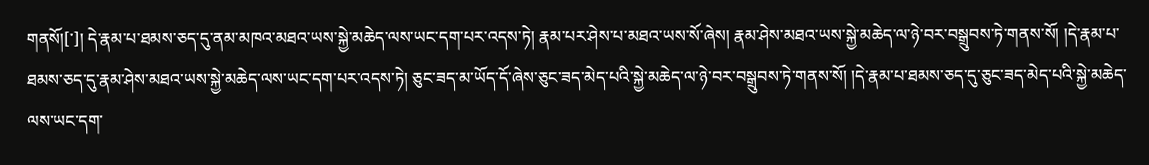གནསོ།[་]། དེ་རྣམ་པ་ཐམས་ཅད་དུ་ནམ་མཁའ་མཐའ་ཡས་སྐྱེ་མཆེད་ལས་ཡང་དག་པར་འདས་ཏེ། རྣམ་པར་ཤེས་པ་མཐའ་ཡས་སོ་ཞེས། རྣམ་ཤེས་མཐའ་ཡས་སྐྱེ་མཆེད་ལ་ཉེ་བར་བསྒྲུབས་ཏེ་གནས་སོ། །དེ་རྣམ་པ་ཐམས་ཅད་དུ་རྣམ་ཤེས་མཐའ་ཡས་སྐྱེ་མཆེད་ལས་ཡང་དག་པར་འདས་ཏེ། ཅུང་ཟད་མ་ཡོད་དོ་ཞེས་ཅུང་ཟད་མེད་པའི་སྐྱེ་མཆེད་ལ་ཉེ་བར་བསྒྲུབས་ཏེ་གནས་སོ། །དེ་རྣམ་པ་ཐམས་ཅད་དུ་ཅུང་ཟད་མེད་པའི་སྐྱེ་མཆེད་ལས་ཡང་དག་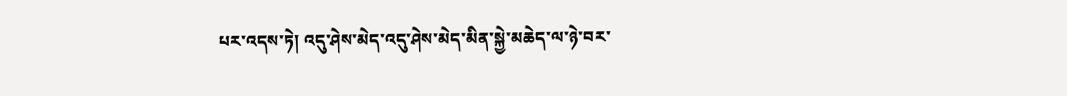པར་འདས་ཏེ། འདུ་ཤེས་མེད་འདུ་ཤེས་མེད་མིན་སྐྱེ་མཆེད་ལ་ཉེ་བར་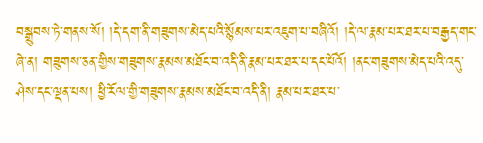བསྒྲུབས་ཏེ་གནས་སོ། །དེ་དག་ནི་གཟུགས་མེད་པའི་སྙོམས་པར་འཇུག་པ་བཞིའོ། །དེ་ལ་རྣམ་པར་ཐར་པ་བརྒྱད་གང་ཞེ་ན། གཟུགས་ཅན་གྱིས་གཟུགས་རྣམས་མཐོང་བ་འདི་ནི་རྣམ་པར་ཐར་པ་དང་པོའོ། །ནང་གཟུགས་མེད་པའི་འདུ་ཤེས་དང་ལྡན་པས། ཕྱི་རོལ་གྱི་གཟུགས་རྣམས་མཐོང་བ་འདི་ནི། རྣམ་པར་ཐར་པ་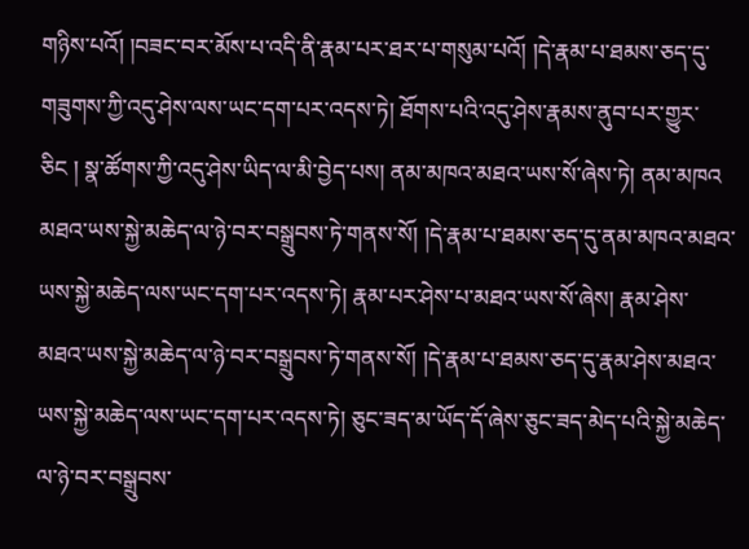གཉིས་པའོ། །བཟང་བར་མོས་པ་འདི་ནི་རྣམ་པར་ཐར་པ་གསུམ་པའོ། །དེ་རྣམ་པ་ཐམས་ཅད་དུ་གཟུགས་ཀྱི་འདུ་ཤེས་ལས་ཡང་དག་པར་འདས་ཏེ། ཐོགས་པའི་འདུ་ཤེས་རྣམས་ནུབ་པར་གྱུར་ཅིང ། སྣ་ཚོགས་ཀྱི་འདུ་ཤེས་ཡིད་ལ་མི་བྱེད་པས། ནམ་མཁའ་མཐའ་ཡས་སོ་ཞེས་ཏེ། ནམ་མཁའ
མཐའ་ཡས་སྐྱེ་མཆེད་ལ་ཉེ་བར་བསྒྲུབས་ཏེ་གནས་སོ། །དེ་རྣམ་པ་ཐམས་ཅད་དུ་ནམ་མཁའ་མཐའ་ཡས་སྐྱེ་མཆེད་ལས་ཡང་དག་པར་འདས་ཏེ། རྣམ་པར་ཤེས་པ་མཐའ་ཡས་སོ་ཞེས། རྣམ་ཤེས་མཐའ་ཡས་སྐྱེ་མཆེད་ལ་ཉེ་བར་བསྒྲུབས་ཏེ་གནས་སོ། །དེ་རྣམ་པ་ཐམས་ཅད་དུ་རྣམ་ཤེས་མཐའ་ཡས་སྐྱེ་མཆེད་ལས་ཡང་དག་པར་འདས་ཏེ། ཅུང་ཟད་མ་ཡོད་དོ་ཞེས་ཅུང་ཟད་མེད་པའི་སྐྱེ་མཆེད་ལ་ཉེ་བར་བསྒྲུབས་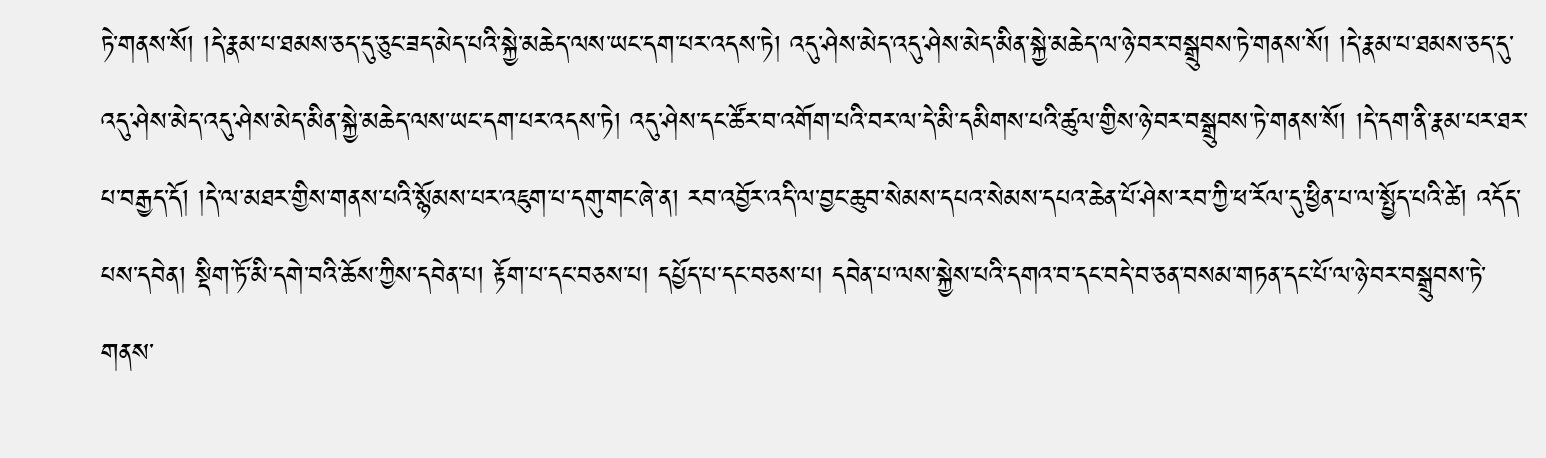ཏེ་གནས་སོ། །དེ་རྣམ་པ་ཐམས་ཅད་དུ་ཅུང་ཟད་མེད་པའི་སྐྱེ་མཆེད་ལས་ཡང་དག་པར་འདས་ཏེ། འདུ་ཤེས་མེད་འདུ་ཤེས་མེད་མིན་སྐྱེ་མཆེད་ལ་ཉེ་བར་བསྒྲུབས་ཏེ་གནས་སོ། །དེ་རྣམ་པ་ཐམས་ཅད་དུ་འདུ་ཤེས་མེད་འདུ་ཤེས་མེད་མིན་སྐྱེ་མཆེད་ལས་ཡང་དག་པར་འདས་ཏེ། འདུ་ཤེས་དང་ཚོར་བ་འགོག་པའི་བར་ལ་དེ་མི་དམིགས་པའི་ཚུལ་གྱིས་ཉེ་བར་བསྒྲུབས་ཏེ་གནས་སོ། །དེ་དག་ནི་རྣམ་པར་ཐར་པ་བརྒྱད་དོ། །དེ་ལ་མཐར་གྱིས་གནས་པའི་སྙོམས་པར་འཇུག་པ་དགུ་གང་ཞེ་ན། རབ་འབྱོར་འདི་ལ་བྱང་ཆུབ་སེམས་དཔའ་སེམས་དཔའ་ཆེན་པོ་ཤེས་རབ་ཀྱི་ཕ་རོལ་དུ་ཕྱིན་པ་ལ་སྤྱོད་པའི་ཚེ། འདོད་པས་དབེན། སྡིག་ཏོ་མི་དགེ་བའི་ཆོས་ཀྱིས་དབེན་པ། རྟོག་པ་དང་བཅས་པ། དཔྱོད་པ་དང་བཅས་པ། དབེན་པ་ལས་སྐྱེས་པའི་དགའ་བ་དང་བདེ་བ་ཅན་བསམ་གཏན་དང་པོ་ལ་ཉེ་བར་བསྒྲུབས་ཏེ་གནས་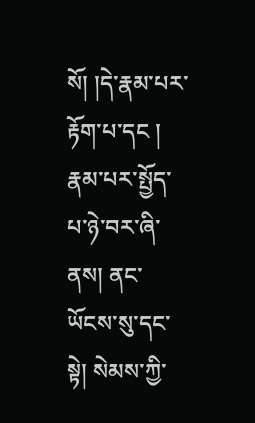སོ། །དེ་རྣམ་པར་རྟོག་པ་དང ། རྣམ་པར་སྤྱོད་པ་ཉེ་བར་ཞི་ནས། ནང་ཡོངས་སུ་དང་སྟེ། སེམས་ཀྱི་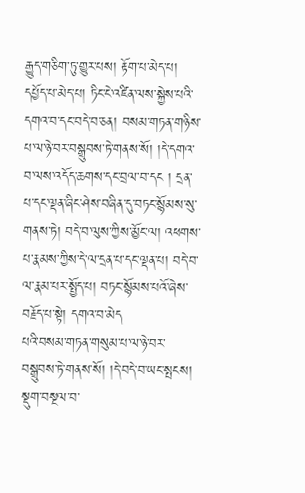རྒྱུད་གཅིག་ཏུ་གྱུར་པས། རྟོག་པ་མེད་པ། དཔྱོད་པ་མེད་པ། ཏིང་ངེ་འཛིན་ལས་སྐྱེས་པའི་དགའ་བ་དང་བདེ་བ་ཅན། བསམ་གཏན་གཉིས་པ་ལ་ཉེ་བར་བསྒྲུབས་ཏེ་གནས་སོ། །དེ་དགའ་བ་ལས་འདོད་ཆགས་དང་བྲལ་བ་དང ། དྲན་པ་དང་ལྡན་ཞིང་ཤེས་བཞིན་དུ་བཏང་སྙོམས་སུ་གནས་ཏེ། བདེ་བ་ལུས་ཀྱིས་མྱོང་ལ། འཕགས་པ་རྣམས་ཀྱིས་དེ་ལ་དྲན་པ་དང་ལྡན་པ། བདེ་བ་ལ་རྣམ་པར་སྤྱོད་པ། བཏང་སྙོམས་པའོ་ཞེས་བརྗོད་པ་སྟེ། དགའ་བ་མེད
པའི་བསམ་གཏན་གསུམ་པ་ལ་ཉེ་བར་བསྒྲུབས་ཏེ་གནས་སོ། །དེ་བདེ་བ་ཡང་སྤངས། སྡུག་བསྔལ་བ་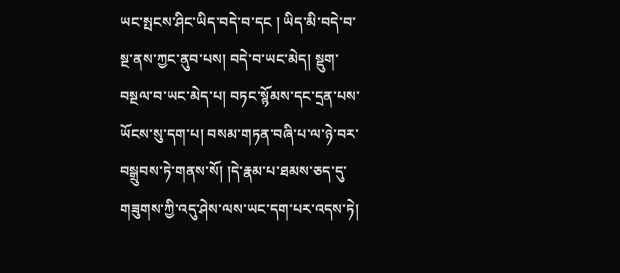ཡང་སྤངས་ཤིང་ཡིད་བདེ་བ་དང ། ཡིད་མི་བདེ་བ་སྔ་ནས་ཀྱང་ནུབ་པས། བདེ་བ་ཡང་མེད། སྡུག་བསྔལ་བ་ཡང་མེད་པ། བཏང་སྙོམས་དང་དྲན་པས་ཡོངས་སུ་དག་པ། བསམ་གཏན་བཞི་པ་ལ་ཉེ་བར་བསྒྲུབས་ཏེ་གནས་སོ། །དེ་རྣམ་པ་ཐམས་ཅད་དུ་གཟུགས་ཀྱི་འདུ་ཤེས་ལས་ཡང་དག་པར་འདས་ཏེ།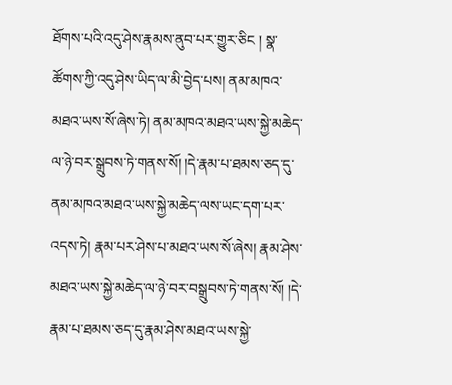ཐོགས་པའི་འདུ་ཤེས་རྣམས་ནུབ་པར་གྱུར་ཅིང ། སྣ་ཚོགས་ཀྱི་འདུ་ཤེས་ཡིད་ལ་མི་བྱེད་པས། ནམ་མཁའ་མཐའ་ཡས་སོ་ཞེས་ཏེ། ནམ་མཁའ་མཐའ་ཡས་སྐྱེ་མཆེད་ལ་ཉེ་བར་སྒྲུབས་ཏེ་གནས་སོ། །དེ་རྣམ་པ་ཐམས་ཅད་དུ་ནམ་མཁའ་མཐའ་ཡས་སྐྱེ་མཆེད་ལས་ཡང་དག་པར་འདས་ཏེ། རྣམ་པར་ཤེས་པ་མཐའ་ཡས་སོ་ཞེས། རྣམ་ཤེས་མཐའ་ཡས་སྐྱེ་མཆེད་ལ་ཉེ་བར་བསྒྲུབས་ཏེ་གནས་སོ། །དེ་རྣམ་པ་ཐམས་ཅད་དུ་རྣམ་ཤེས་མཐའ་ཡས་སྐྱེ་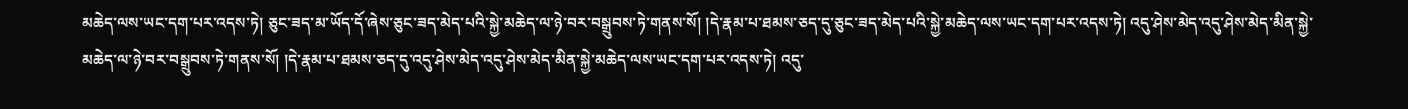མཆེད་ལས་ཡང་དག་པར་འདས་ཏེ། ཅུང་ཟད་མ་ཡོད་དོ་ཞེས་ཅུང་ཟད་མེད་པའི་སྐྱེ་མཆེད་ལ་ཉེ་བར་བསྒྲུབས་ཏེ་གནས་སོ། །དེ་རྣམ་པ་ཐམས་ཅད་དུ་ཅུང་ཟད་མེད་པའི་སྐྱེ་མཆེད་ལས་ཡང་དག་པར་འདས་ཏེ། འདུ་ཤེས་མེད་འདུ་ཤེས་མེད་མིན་སྐྱེ་མཆེད་ལ་ཉེ་བར་བསྒྲུབས་ཏེ་གནས་སོ། །དེ་རྣམ་པ་ཐམས་ཅད་དུ་འདུ་ཤེས་མེད་འདུ་ཤེས་མེད་མིན་སྐྱེ་མཆེད་ལས་ཡང་དག་པར་འདས་ཏེ། འདུ་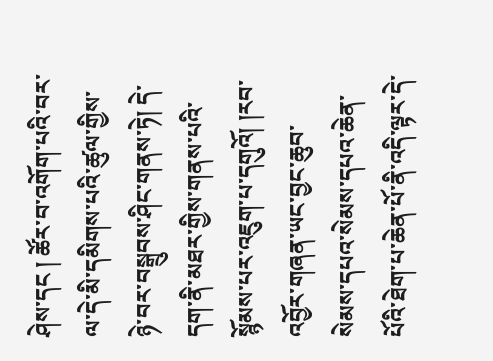ཤེས་དང ། ཚོར་བ་འགོག་པའི་བར་ལ་དེ་མི་དམིགས་པའི་ཚུལ་གྱིས་ཉེ་བར་བསྒྲུབས་ཤིང་གནས་ཏེ། དེ་དག་ནི་མཐར་གྱིས་གནས་པའི་སྙོམས་པར་འཇུག་པ་དགུའོ། །རབ་འབྱོར་གཞན་ཡང་བྱང་ཆུབ་སེམས་དཔའ་སེམས་དཔའ་ཆེན་པོའི་ཐེག་པ་ཆེན་པོ་ནི་འདི་ལྟར་དེ་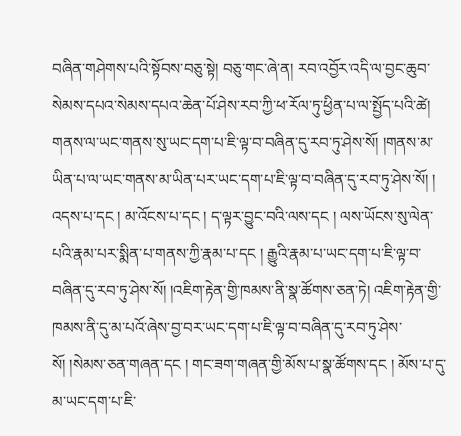བཞིན་གཤེགས་པའི་སྟོབས་བཅུ་སྟེ། བཅུ་གང་ཞེ་ན། རབ་འབྱོར་འདི་ལ་བྱང་ཆུབ་སེམས་དཔའ་སེམས་དཔའ་ཆེན་པོ་ཤེས་རབ་ཀྱི་ཕ་རོལ་ཏུ་ཕྱིན་པ་ལ་སྤྱོད་པའི་ཚེ། གནས་ལ་ཡང་གནས་སུ་ཡང་དག་པ་ཇི་ལྟ་བ་བཞིན་དུ་རབ་ཏུ་ཤེས་སོ། །གནས་མ་ཡིན་པ་ལ་ཡང་གནས་མ་ཡིན་པར་ཡང་དག་པ་ཇི་ལྟ་བ་བཞིན་དུ་རབ་ཏུ་ཤེས་སོ། །
འདས་པ་དང ། མ་འོངས་པ་དང ། ད་ལྟར་བྱུང་བའི་ལས་དང ། ལས་ཡོངས་སུ་ལེན་པའི་རྣམ་པར་སྨིན་པ་གནས་ཀྱི་རྣམ་པ་དང ། རྒྱུའི་རྣམ་པ་ཡང་དག་པ་ཇི་ལྟ་བ་བཞིན་དུ་རབ་ཏུ་ཤེས་སོ། །འཇིག་རྟེན་གྱི་ཁམས་ནི་སྣ་ཚོགས་ཅན་ཏེ། འཇིག་རྟེན་གྱི་ཁམས་ནི་དུ་མ་པའོ་ཞེས་བྱ་བར་ཡང་དག་པ་ཇི་ལྟ་བ་བཞིན་དུ་རབ་ཏུ་ཤེས་སོ། །སེམས་ཅན་གཞན་དང ། གང་ཟག་གཞན་གྱི་མོས་པ་སྣ་ཚོགས་དང ། མོས་པ་དུ་མ་ཡང་དག་པ་ཇི་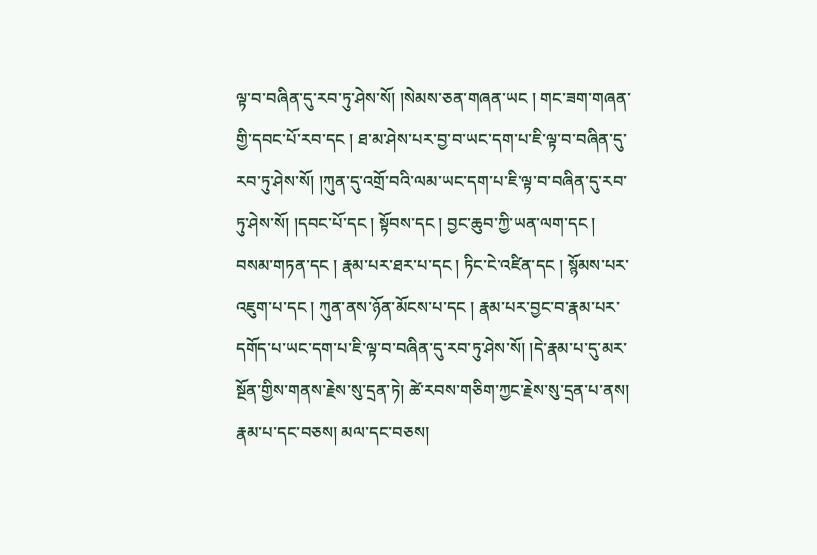ལྟ་བ་བཞིན་དུ་རབ་ཏུ་ཤེས་སོ། །སེམས་ཅན་གཞན་ཡང ། གང་ཟག་གཞན་གྱི་དབང་པོ་རབ་དང ། ཐ་མ་ཤེས་པར་བྱ་བ་ཡང་དག་པ་ཇི་ལྟ་བ་བཞིན་དུ་རབ་ཏུ་ཤེས་སོ། །ཀུན་དུ་འགྲོ་བའི་ལམ་ཡང་དག་པ་ཇི་ལྟ་བ་བཞིན་དུ་རབ་ཏུ་ཤེས་སོ། །དབང་པོ་དང ། སྟོབས་དང ། བྱང་ཆུབ་ཀྱི་ཡན་ལག་དང ། བསམ་གཏན་དང ། རྣམ་པར་ཐར་པ་དང ། ཏིང་ངེ་འཛིན་དང ། སྙོམས་པར་འཇུག་པ་དང ། ཀུན་ནས་ཉོན་མོངས་པ་དང ། རྣམ་པར་བྱང་བ་རྣམ་པར་དགོད་པ་ཡང་དག་པ་ཇི་ལྟ་བ་བཞིན་དུ་རབ་ཏུ་ཤེས་སོ། །དེ་རྣམ་པ་དུ་མར་སྔོན་གྱིས་གནས་རྗེས་སུ་དྲན་ཏེ། ཚེ་རབས་གཅིག་ཀྱང་རྗེས་སུ་དྲན་པ་ནས། རྣམ་པ་དང་བཅས། མལ་དང་བཅས།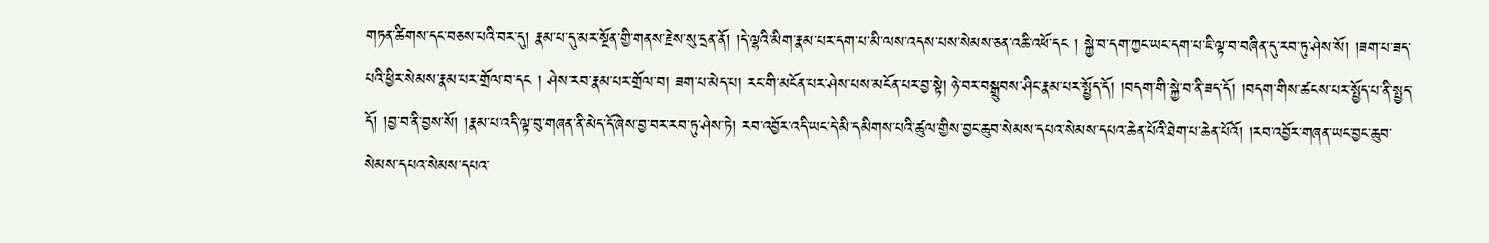གཏན་ཚིགས་དང་བཅས་པའི་བར་དུ། རྣམ་པ་དུ་མར་སྔོན་གྱི་གནས་རྗེས་སུ་དྲན་ནོ། །དེ་ལྷའི་མིག་རྣམ་པར་དག་པ་མི་ལས་འདས་པས་སེམས་ཅན་འཆི་འཕོ་དང ། སྐྱེ་བ་དག་ཀྱང་ཡང་དག་པ་ཇི་ལྟ་བ་བཞིན་དུ་རབ་ཏུ་ཤེས་སོ། །ཟག་པ་ཟད་པའི་ཕྱིར་སེམས་རྣམ་པར་གྲོལ་བ་དང ། ཤེས་རབ་རྣམ་པར་གྲོལ་བ། ཟག་པ་མེད་པ། རང་གི་མངོན་པར་ཤེས་པས་མངོན་པར་བྱ་སྟེ། ཉེ་བར་བསྒྲུབས་ཤིང་རྣམ་པར་སྤྱོད་དོ། །བདག་གི་སྐྱེ་བ་ནི་ཟད་དོ། །བདག་གིས་ཚངས་པར་སྤྱོད་པ་ནི་སྤྱད་དོ། །བྱ་བ་ནི་བྱས་སོ། །རྣམ་པ་འདི་ལྟ་བུ་གཞན་ནི་མེད་དོ་ཞེས་བྱ་བར་རབ་ཏུ་ཤེས་ཏེ། རབ་འབྱོར་འདི་ཡང་དེ་མི་དམིགས་པའི་ཚུལ་གྱིས་བྱང་ཆུབ་སེམས་དཔའ་སེམས་དཔའ་ཆེན་པོའི་ཐེག་པ་ཆེན་པོའོ། །རབ་འབྱོར་གཞན་ཡང་བྱང་ཆུབ་སེམས་དཔའ་སེམས་དཔའ་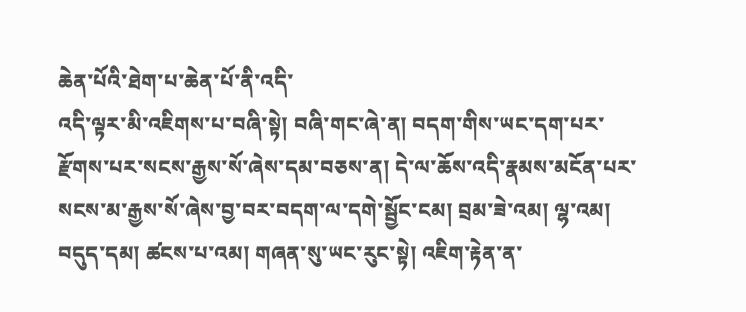ཆེན་པོའི་ཐེག་པ་ཆེན་པོ་ནི་འདི་
འདི་ལྟར་མི་འཇིགས་པ་བཞི་སྟེ། བཞི་གང་ཞེ་ན། བདག་གིས་ཡང་དག་པར་རྫོགས་པར་སངས་རྒྱས་སོ་ཞེས་དམ་བཅས་ན། དེ་ལ་ཆོས་འདི་རྣམས་མངོན་པར་སངས་མ་རྒྱས་སོ་ཞེས་བྱ་བར་བདག་ལ་དགེ་སྦྱོང་ངམ། བྲམ་ཟེ་འམ། ལྷ་འམ། བདུད་དམ། ཚངས་པ་འམ། གཞན་སུ་ཡང་རུང་སྟེ། འཇིག་རྟེན་ན་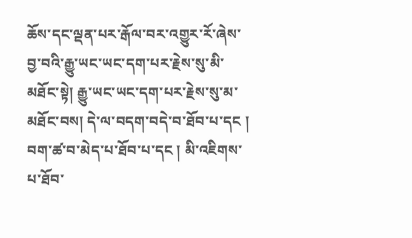ཆོས་དང་ལྡན་པར་རྒོལ་བར་འགྱུར་རོ་ཞེས་བྱ་བའི་རྒྱུ་ཡང་ཡང་དག་པར་རྗེས་སུ་མི་མཐོང་སྟེ། རྒྱུ་ཡང་ཡང་དག་པར་རྗེས་སུ་མ་མཐོང་བས། དེ་ལ་བདག་བདེ་བ་ཐོབ་པ་དང ། བག་ཚ་བ་མེད་པ་ཐོབ་པ་དང ། མི་འཇིགས་པ་ཐོབ་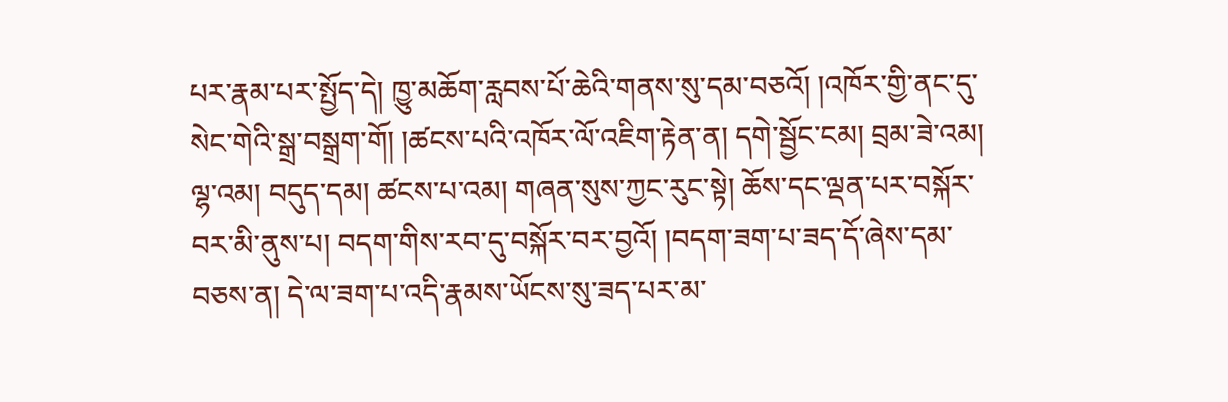པར་རྣམ་པར་སྤྱོད་དེ། ཁྱུ་མཆོག་རླབས་པོ་ཆེའི་གནས་སུ་དམ་བཅའོ། །འཁོར་གྱི་ནང་དུ་སེང་གེའི་སྒྲ་བསྒྲག་གོ། །ཚངས་པའི་འཁོར་ལོ་འཇིག་རྟེན་ན། དགེ་སྦྱོང་ངམ། བྲམ་ཟེ་འམ། ལྷ་འམ། བདུད་དམ། ཚངས་པ་འམ། གཞན་སུས་ཀྱང་རུང་སྟེ། ཆོས་དང་ལྡན་པར་བསྐོར་བར་མི་ནུས་པ། བདག་གིས་རབ་དུ་བསྐོར་བར་བྱའོ། །བདག་ཟག་པ་ཟད་དོ་ཞེས་དམ་བཅས་ན། དེ་ལ་ཟག་པ་འདི་རྣམས་ཡོངས་སུ་ཟད་པར་མ་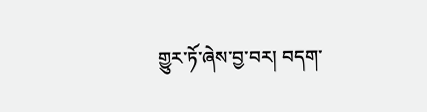གྱུར་ཏོ་ཞེས་བྱ་བར། བདག་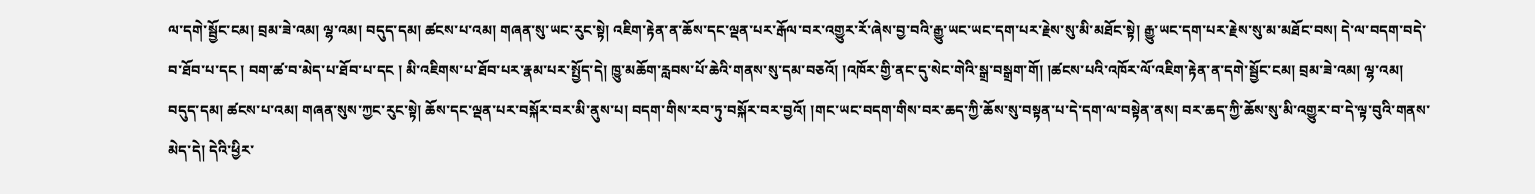ལ་དགེ་སྦྱོང་ངམ། བྲམ་ཟེ་འམ། ལྷ་འམ། བདུད་དམ། ཚངས་པ་འམ། གཞན་སུ་ཡང་རུང་སྟེ། འཇིག་རྟེན་ན་ཆོས་དང་ལྡན་པར་རྒོལ་བར་འགྱུར་རོ་ཞེས་བྱ་བའི་རྒྱུ་ཡང་ཡང་དག་པར་རྗེས་སུ་མི་མཐོང་སྟེ། རྒྱུ་ཡང་དག་པར་རྗེས་སུ་མ་མཐོང་བས། དེ་ལ་བདག་བདེ་བ་ཐོབ་པ་དང ། བག་ཚ་བ་མེད་པ་ཐོབ་པ་དང ། མི་འཇིགས་པ་ཐོབ་པར་རྣམ་པར་སྤྱོད་དེ། ཁྱུ་མཆོག་རླབས་པོ་ཆེའི་གནས་སུ་དམ་བཅའོ། །འཁོར་གྱི་ནང་དུ་སེང་གེའི་སྒྲ་བསྒྲག་གོ། །ཚངས་པའི་འཁོར་ལོ་འཇིག་རྟེན་ན་དགེ་སྦྱོང་ངམ། བྲམ་ཟེ་འམ། ལྷ་འམ། བདུད་དམ། ཚངས་པ་འམ། གཞན་སུས་ཀྱང་རུང་སྟེ། ཆོས་དང་ལྡན་པར་བསྐོར་བར་མི་ནུས་པ། བདག་གིས་རབ་ཏུ་བསྐོར་བར་བྱའོ། །གང་ཡང་བདག་གིས་བར་ཆད་ཀྱི་ཆོས་སུ་བསྟན་པ་དེ་དག་ལ་བསྟེན་ནས། བར་ཆད་ཀྱི་ཆོས་སུ་མི་འགྱུར་བ་དེ་ལྟ་བུའི་གནས་མེད་དེ། དེའི་ཕྱིར་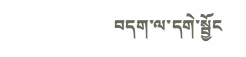བདག་ལ་དགེ་སྦྱོང